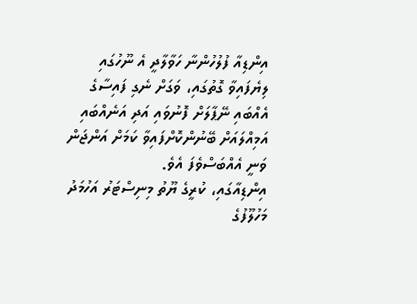އިންޑިއާ ފުލުހުންނާ ހަވާލާދީ އެ ނޫހުގައި ލިޔެފައިވާ ގޮތުގައި، ވަގަށް ނެގި ފައިސާގެ އެއްބައި ނޭޕާލަށް ފޮނުވައި އަދި އަނެއްބައި އަމިއްލައަށް ބޭނުންކޮށްފައިވާ ކަމަށް އަންޖަން ވަނީ އެއްބަސްވެފަ އެވެ.
އިންޑިއާގައި، ކުރީގެ ޔޫތު މިނިސްޓަރު އަހުމަދު މަހުލޫފުގެ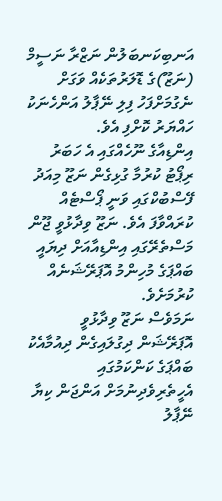އަނބިކަނބަލުން ނަޒްރާ ނަސީމް (ނަޒޫ)ގެ ޑޮލަރުތަކެއް ވަގަށް ނެގުމަށްފަހު ފިލި ނޭޕާލު އަންހެނަކު ހައްޔަރު ކޮށްފި އެވެ.
އިންޑިއާގެ ނޫހެއްގައި އެ ހަބަރު ރިޕޯޓު ކުރުމާ ގުޅިގެން ނަޒޫ މިއަދު ފޭސްބުކްގައި ވަނީ ޕޯސްޓެއް ކުރައްވާފަ އެވެ. ނަޒޫ ވިދާޅުވީ ޖޫން މަސްތެރޭގައި އިންޑިއާއަށް ދިޔައީ ބައްޕަގެ މުހިންމު އޮޕަރޭޝަނެއް ކުރުމަށެވެ.
ނަމަވެސް ނަޒޫ ވިދާޅުވީ އޮޕަރޭޝަން ދިގުލައިގެން ދިއުމާއެކު ބައްޕަގެ ކަންކަމުގައި އެހީތެރިވެދިނުމަށް އަންޖަން ކިޔާ ނޭޕާލު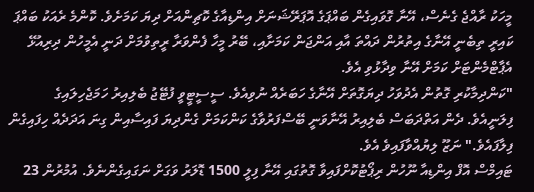މީހަކު ރާއްޖެ ގެނެސް، އޭނާ ގޮވައިގެން ބައްޕަގެ އޮޕަރޭޝަނަށް އިންޑިއާގެ ކޮޗިންއަށް ދިޔަ ކަމަށެވެ. ކޮންމެ ރެއަކު ބައްޕަ ކައިރީ ތިބެނީ އޭނާގެ އިތުރުން ދައްތަ އާއި އަންޖަން ކަމަށާއި، ބޭރު މީހާ ފެންވަރާ ރީތިވުމަށް ދަނީ އެމީހުން ދިރިއުޅޭ އެޕާޓްމެންޓަށް ކަމަށް އޭނާ ވިދާޅުވި އެވެ.
"ކަންދިމާކުރި ގޮތުން އެދުވަހު ދިޔަގޮތަށް އޭނާގެ ހަބަރެއް ނުވިއެވެ. ސީސީޓީވީ ފުޓޭޖު ބެލިއިރު ހަމަޖެހިލައިގެ ފިލަނީއެވެ. ދެން އަތްދަބަސް ބެލިއިރު އޭނާވަނީ ބޭސްފަރުވާގެ ކަންކަމަށް ގެންދިޔަ ފައިސާއިން ގިނަ އަދަދެއް ހިފައިގެން ފިލާފައެވެ." ނަޒޫ ލިޔުއްވާފައިވެ އެވެ.
ޓައިމްސް އޮފް އިންޑިއާ ނޫހުން ރިޕޯޓުކޮށްފައިވާ ގޮތުގައި އޭނާ ފިލީ 1500 ޑޮލަރު ވަގަށް ނަގައިގެންނެވެ. އުމުރުން 23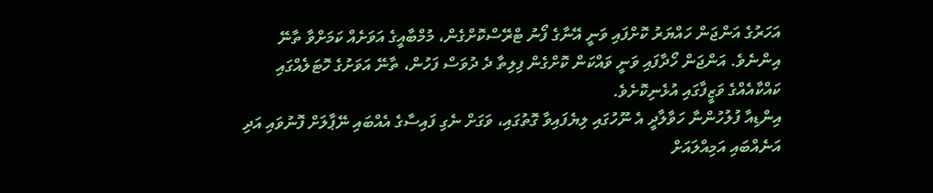އަހަރުގެ އަންޖަން ހައްޔަރު ކޮށްފައި ވަނީ އޭނާގެ ފޯނު ޓްރޭސްކޮށްގެން، މުމްބާއީގެ އަވަށެއް ކަމަށްވާ ތާނޭ އިންނެވެ. އަންޖަން ހޯދާފައި ވަނީ ވައްކަން ކޮށްގެން ފިލިތާ ދެ ދުވަސް ފަހުން، ތާނޭ އަވަށުގެ ހޮޓަލެއްގައި ކައްކާއެއްގެ ވަޒީފާގައި އުޅެނިކޮށެވެ.
އިންޑިއާ ފުލުހުންނާ ހަވާލާދީ އެ ނޫހުގައި ލިޔެފައިވާ ގޮތުގައި، ވަގަށް ނެގި ފައިސާގެ އެއްބައި ނޭޕާލަށް ފޮނުވައި އަދި އަނެއްބައި އަމިއްލައަށް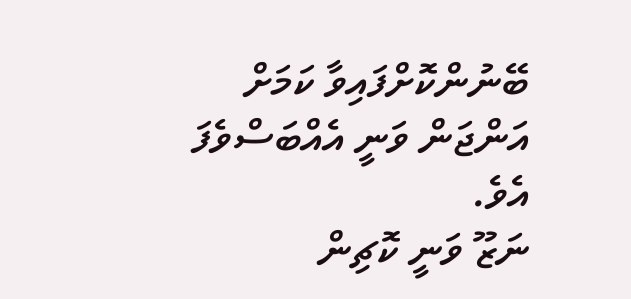ބޭނުންކޮށްފައިވާ ކަމަށް އަންޖަން ވަނީ އެއްބަސްވެފަ އެވެ.
ނަޒޫ ވަނީ ކޮޗިން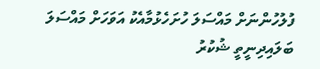ފުލުހުންނަށް މައްސަލަ ހުށަހެޅުމާއެކު އަވަހަށް މައްސަލަ ބަލައިދިނީތީ ޝުކުރު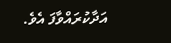އަދާކުރައްވާފަ އެވެ.